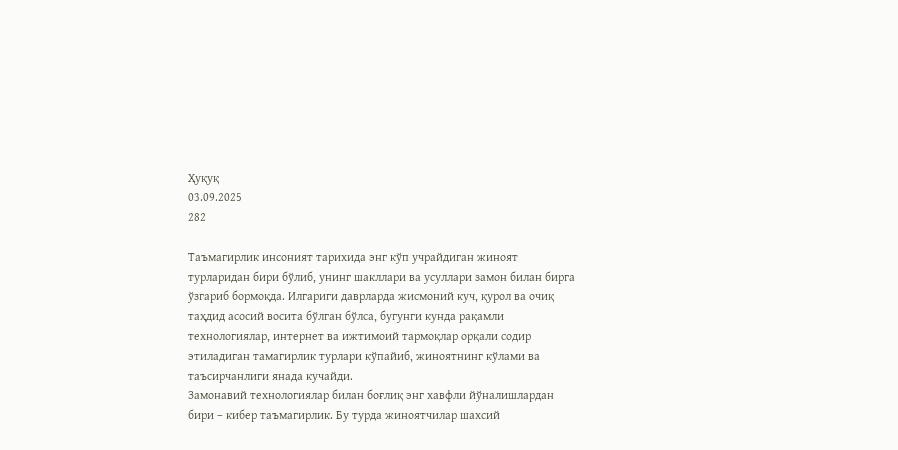Ҳуқуқ
03.09.2025
282

Таъмагирлик инсоният тарихида энг кўп учрайдиган жиноят турларидан бири бўлиб, унинг шакллари ва усуллари замон билан бирга ўзгариб бормоқда. Илгариги даврларда жисмоний куч, қурол ва очиқ таҳдид асосий восита бўлган бўлса, бугунги кунда рақамли технологиялар, интернет ва ижтимоий тармоқлар орқали содир этиладиган тамагирлик турлари кўпайиб, жиноятнинг кўлами ва таъсирчанлиги янада кучайди.
Замонавий технологиялар билан боғлиқ энг хавфли йўналишлардан бири – кибер таъмагирлик. Бу турда жиноятчилар шахсий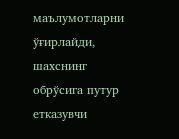маълумотларни ўғирлайди, шахснинг обрўсига путур етказувчи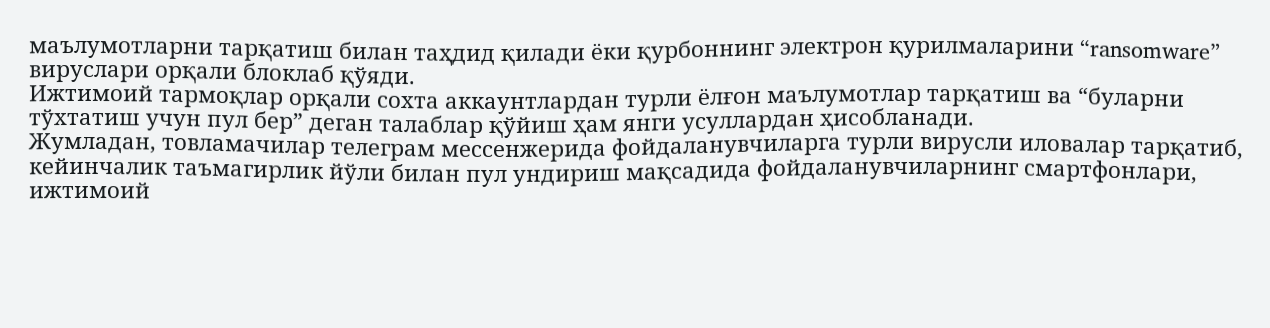маълумотларни тарқатиш билан таҳдид қилади ёки қурбоннинг электрон қурилмаларини “ransomware” вируслари орқали блоклаб қўяди.
Ижтимоий тармоқлар орқали сохта аккаунтлардан турли ёлғон маълумотлар тарқатиш ва “буларни тўхтатиш учун пул бер” деган талаблар қўйиш ҳам янги усуллардан ҳисобланади.
Жумладан, товламачилар телеграм мессенжерида фойдаланувчиларга турли вирусли иловалар тарқатиб, кейинчалик таъмагирлик йўли билан пул ундириш мақсадида фойдаланувчиларнинг смартфонлари, ижтимоий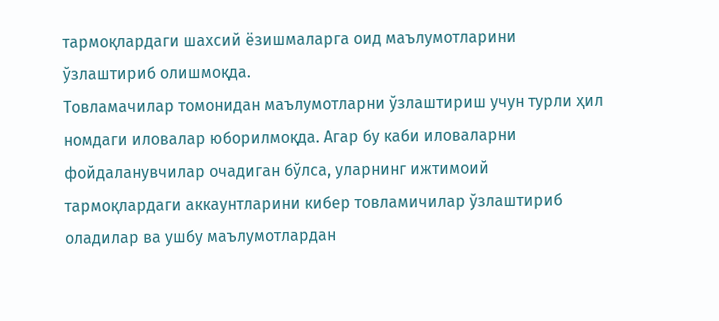тармоқлардаги шахсий ёзишмаларга оид маълумотларини ўзлаштириб олишмоқда.
Товламачилар томонидан маълумотларни ўзлаштириш учун турли ҳил номдаги иловалар юборилмоқда. Агар бу каби иловаларни фойдаланувчилар очадиган бўлса, уларнинг ижтимоий тармоқлардаги аккаунтларини кибер товламичилар ўзлаштириб оладилар ва ушбу маълумотлардан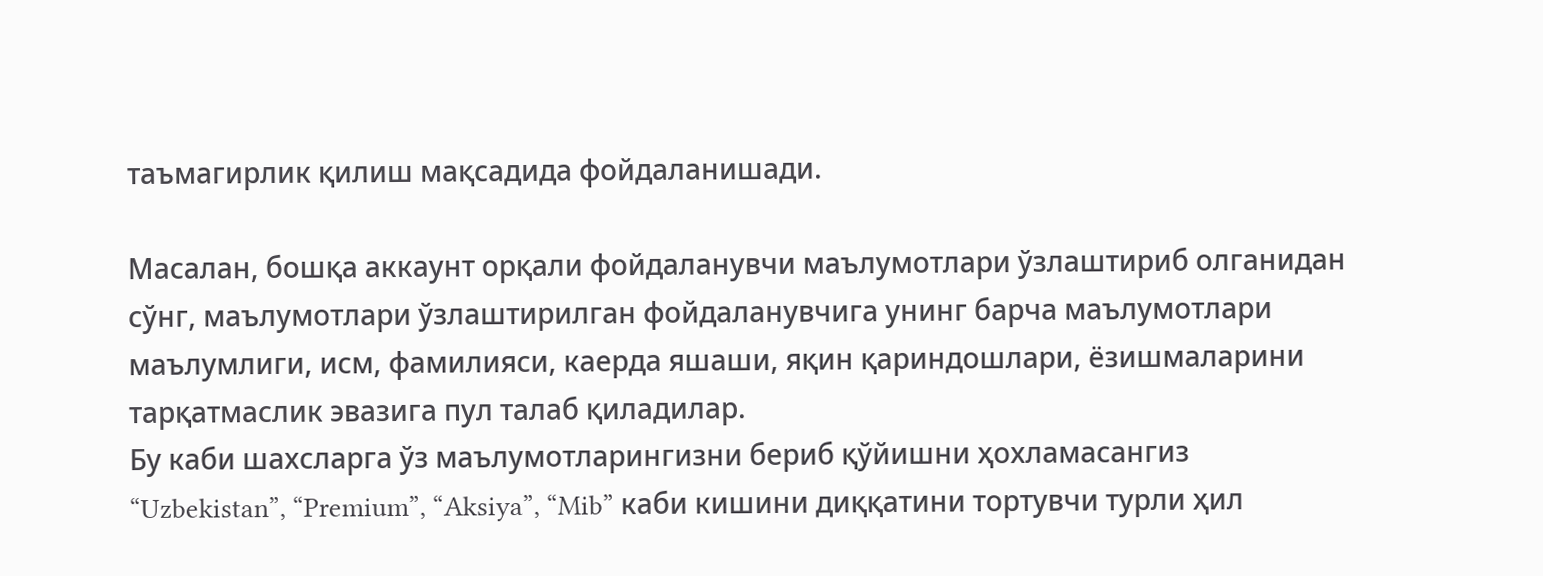таъмагирлик қилиш мақсадида фойдаланишади.

Масалан, бошқа аккаунт орқали фойдаланувчи маълумотлари ўзлаштириб олганидан сўнг, маълумотлари ўзлаштирилган фойдаланувчига унинг барча маълумотлари маълумлиги, исм, фамилияси, каерда яшаши, яқин қариндошлари, ёзишмаларини тарқатмаслик эвазига пул талаб қиладилар.
Бу каби шахсларга ўз маълумотларингизни бериб қўйишни ҳохламасангиз “Uzbekistan”, “Premium”, “Aksiya”, “Mib” каби кишини диққатини тортувчи турли ҳил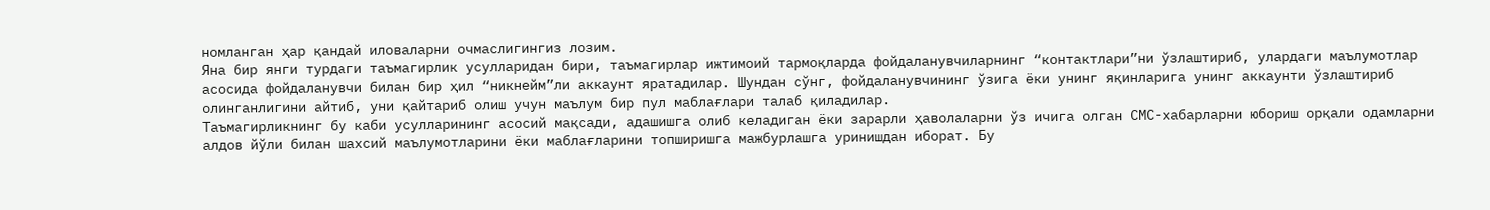номланган ҳар қандай иловаларни очмаслигингиз лозим.
Яна бир янги турдаги таъмагирлик усулларидан бири, таъмагирлар ижтимоий тармоқларда фойдаланувчиларнинг “контактлари”ни ўзлаштириб, улардаги маълумотлар асосида фойдаланувчи билан бир ҳил “никнейм”ли аккаунт яратадилар. Шундан сўнг, фойдаланувчининг ўзига ёки унинг яқинларига унинг аккаунти ўзлаштириб олинганлигини айтиб, уни қайтариб олиш учун маълум бир пул маблағлари талаб қиладилар.
Таъмагирликнинг бу каби усулларининг асосий мақсади, адашишга олиб келадиган ёки зарарли ҳаволаларни ўз ичига олган СМС-хабарларни юбориш орқали одамларни алдов йўли билан шахсий маълумотларини ёки маблағларини топширишга мажбурлашга уринишдан иборат. Бу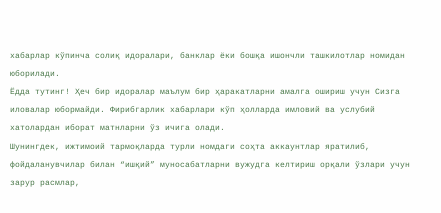хабарлар кўпинча солиқ идоралари, банклар ёки бошқа ишончли ташкилотлар номидан юборилади.
Ёдда тутинг! Ҳеч бир идоралар маълум бир ҳаракатларни амалга ошириш учун Сизга иловалар юбормайди. Фирибгарлик хабарлари кўп ҳолларда имловий ва услубий хатолардан иборат матнларни ўз ичига олади.
Шунингдек, ижтимоий тармоқларда турли номдаги соҳта аккаунтлар яратилиб, фойдаланувчилар билан “ишқий” муносабатларни вужудга келтириш орқали ўзлари учун зарур расмлар,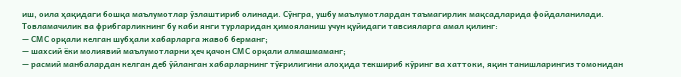иш, оила ҳақидаги бошқа маълумотлар ўзлаштириб олинади. Сўнгра, ушбу маълумотлардан таъмагирлик мақсадларида фойдаланилади.
Товламачилик ва фрибгарликнинг бу каби янги турларидан ҳимояланиш учун қуйидаги тавсияларга амал қилинг:
— СМС орқали келган шубҳали хабарларга жавоб берманг;
— шахсий ёки молиявий маълумотларни ҳеч қачон СМС орқали алмашмаманг;
— расмий манбалардан келган деб ўйланган хабарларнинг тўғрилигини алоҳида текшириб кўринг ва хаттоки, яқин танишларингиз томонидан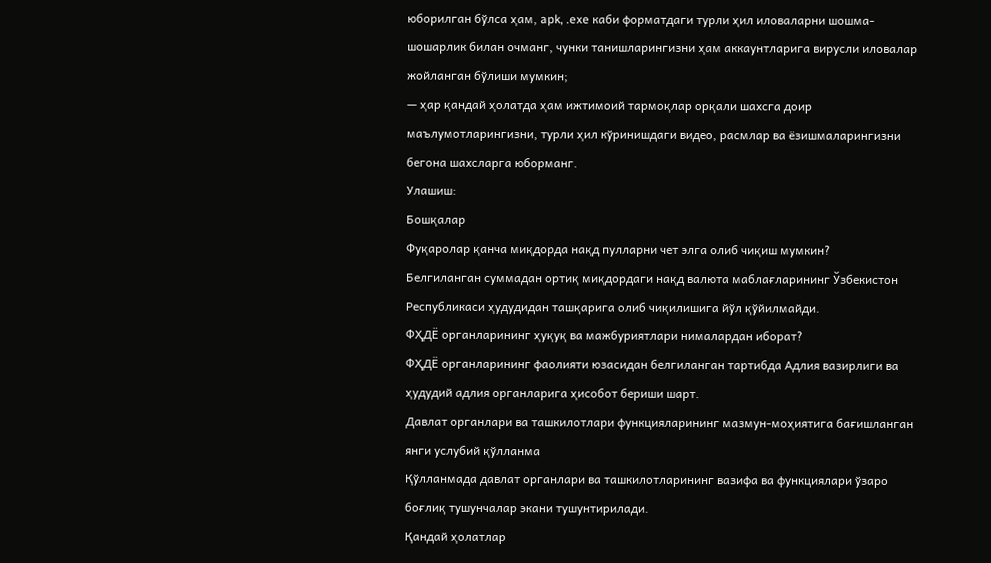юборилган бўлса ҳам, apk, .exe каби форматдаги турли ҳил иловаларни шошма-шошарлик билан очманг, чунки танишларингизни ҳам аккаунтларига вирусли иловалар жойланган бўлиши мумкин;
— ҳар қандай ҳолатда ҳам ижтимоий тармоқлар орқали шахсга доир маълумотларингизни, турли ҳил кўринишдаги видео, расмлар ва ёзишмаларингизни бегона шахсларга юборманг.
Улашиш:
Бошқалар
Фуқаролар қанча миқдорда нақд пулларни чет элга олиб чиқиш мумкин?
Белгиланган суммадан ортиқ миқдордаги нақд валюта маблағларининг Ўзбекистон Республикаси ҳудудидан ташқарига олиб чиқилишига йўл қўйилмайди.
ФҲДЁ органларининг ҳуқуқ ва мажбуриятлари нималардан иборат?
ФҲДЁ органларининг фаолияти юзасидан белгиланган тартибда Адлия вазирлиги ва ҳудудий адлия органларига ҳисобот бериши шарт.
Давлат органлари ва ташкилотлари функцияларининг мазмун-моҳиятига бағишланган янги услубий қўлланма
Қўлланмада давлат органлари ва ташкилотларининг вазифа ва функциялари ўзаро боғлиқ тушунчалар экани тушунтирилади.
Қандай ҳолатлар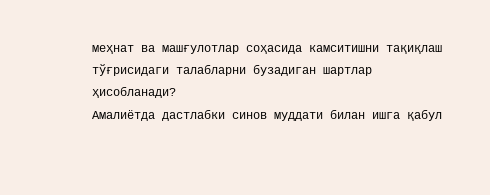меҳнат ва машғулотлар соҳасида камситишни тақиқлаш тўғрисидаги талабларни бузадиган шартлар ҳисобланади?
Амалиётда дастлабки синов муддати билан ишга қабул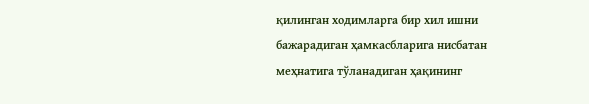қилинган ходимларга бир хил ишни бажарадиган ҳамкасбларига нисбатан меҳнатига тўланадиган ҳақининг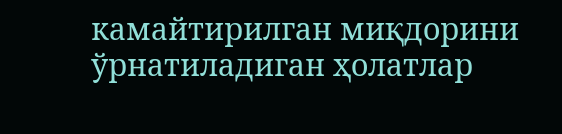камайтирилган миқдорини ўрнатиладиган ҳолатлар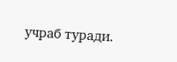учраб туради.